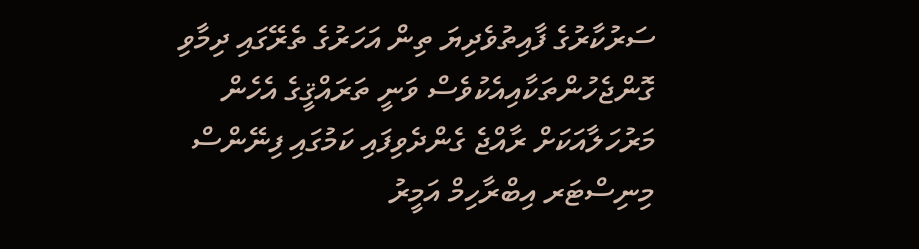ސަރުކާރުގެ ފާއިތުވެދިޔަ ތިން އަހަރުގެ ތެރޭގައި ދިމާވި ގޮންޖެހުންތަކާއިއެކުވެސް ވަނީ ތަރައްޤީގެ އެހެން މަރުހަލާއަކަށް ރާއްޖެ ގެންދެވިފައި ކަމުގައި ފިނޭންސް މިނިސްޓަރ އިބްރާހިމް އަމީރު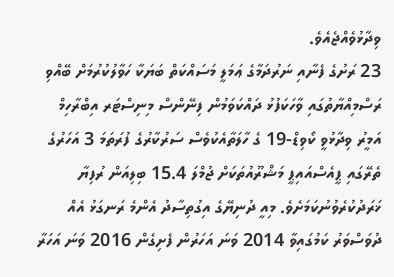ވިދާޅުވެއްޖެއެވެ.
23 ރަށުގެ ފެނާއި ނަރުދަމާގެ ޢަމަލީ މަސައްކަތް ބަޔަކާ ހަވާލުކުރުމަށް ބޭއްވި ރަސްމިއްޔާތުގައި ވާހަކަފުޅު ދައްކަވަމުން ފިނޭންސް މިނިސްޓަރ އިބްރާހިމް އަމީރު ވިދާޅުވީ ކޯވިޑް-19 ގެ ހާލަތާއެކުވެސް ސަރުކާރުގެ ފުރަތަމަ 3 އަހަރުގެ ތެރޭގައި ޕީއެސްއައިޕީ މަޝްރޫއުތަކަށް ޖުމްލަ 15.4 ބިލިއަން ރުފިޔާ ޚަރަދުކުރެވުނުކަމަށެވެ. މިއީ ދުނިޔޭގެ އިގުތިސާދު އެންމެ ރަނގަޅު އެއް ދުވަސްވަރު ކަމުގައިވާ 2014 ވަނަ އަހަރުން ފެށިގެން 2016 ވަނަ އަހަރާ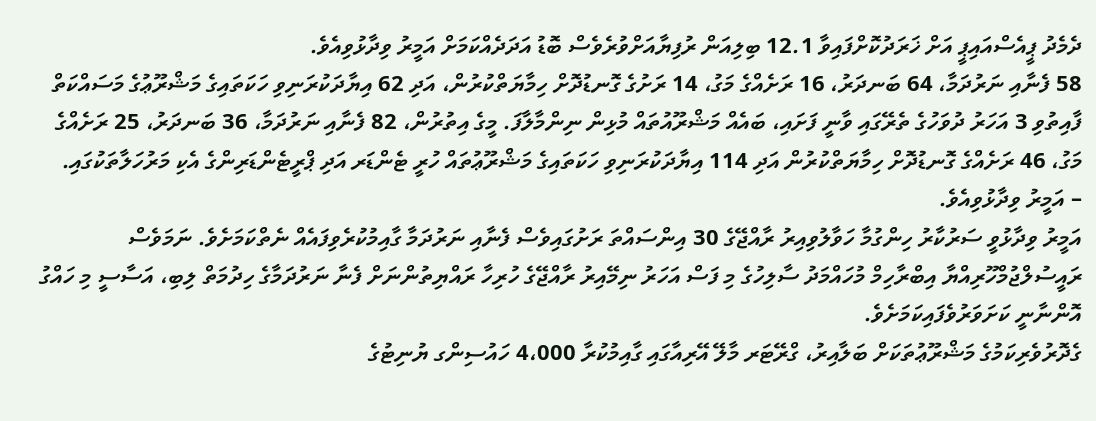ދެމެދު ޕީއެސްއައިޕީ އަށް ޚަރަދުކޮށްފައިވާ 12.1 ބިލިއަން ރުފިޔާއަށްވުރެވެސް ބޮޑު އަދަދެއްކަމަށް އަމީރު ވިދާޅުވިއެވެ.
58 ފެނާއި ނަރުދަމާ، 64 ބަނދަރު، 16 ރަށެއްގެ މަގު، 14 ރަށުގެ ގޮނޑުދޮށް ހިމާޔަތްކުރުން، އަދި 62 އިޔާދަކުރަނިވި ހަކަތައިގެ މަޝްރޫޢުގެ މަސައްކަތް ފާއިތުވި 3 އަހަރު ދުވަހުގެ ތެރޭގައި ވާނީ ފަށައި، ބައެއް މަޝްރޫއުތައް މުޅިން ނިންމާލާފަ. މީގެ އިތުރުން، 82 ފެނާއި ނަރުދަމާ، 36 ބަނދަރު، 25 ރަށެއްގެ މަގު، 46 ރަށެއްގެ ގޮނޑުދޮށް ހިމާޔަތްކުރުން އަދި 114 އިޔާދަކުރަނިވި ހަކަތައިގެ މަޝްރޫޢުތައް ހުރީ ޓެންޑަރ އަދި ޕްރީޓެންޑަރިންގެ އެކި މަރުހަލާތަކުގައި.
– އަމީރު ވިދާޅުވިއެވެ.
އަމީރު ވިދާޅުވީ ސަރުކާރު ހިންގުމާ ހަވާލުވިއިރު ރާއްޖޭގެ 30 އިންސައްތަ ރަށުގައިވެސް ފެނާއި ނަރުދަމާ ގާއިމުކުރެވިފައެއް ނެތްކަމަށެވެ. ނަމަވެސް ރައީސުލްޖުމްހޫރިއްޔާ އިބްރާހިމް މުހައްމަދު ސާލިހުގެ މި ފަސް އަހަރު ނިމޭއިރު ރާއްޖޭގެ ހުރިހާ ރައްޔިތުންނަށް ފެނާ ނަރުދަމާގެ ހިދުމަތް ލިބި، އަސާސީ މި ހައްގު އޮންނާނީ ކަށަވަރުވެފައިކަމަށެވެ.
ގެދޮރުވެރިކަމުގެ މަޝްރޫޢުތަކަށް ބަލާއިރު، ގްރޭޓަރ މާލޭ އޭރިއާގައި ގާއިމުކުރާ 4،000 ހައުސިންގ ޔުނިޓުގެ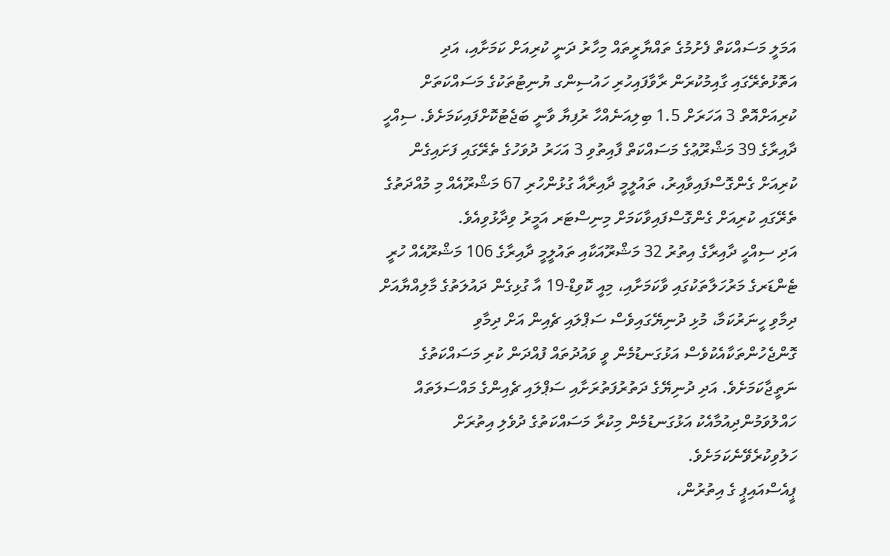އަމަލީ މަސައްކަތް ފެށުމުގެ ތައްޔާރީތައް މިހާރު ދަނީ ކުރިއަށް ކަމަށާއި، އަދި އަތޮޅުތެރޭގައި ގާއިމުކުރަން ރާވާފައިހުރި ހައުސިންގ ޔުނިޓުތަކުގެ މަސައްކަތަށް ކުރިއަށްއޮތް 3 އަހަރަށް 1.5 ބިލިއަނެއްހާ ރުފިޔާ ވާނީ ބަޖެޓުކޮށްފައިކަމަށެވެ. ސިއްހީ ދާއިރާގެ 39 މަޝްރޫޢުގެ މަސައްކަތް ފާއިތުވި 3 އަހަރު ދުވަހުގެ ތެރޭގައި ފަށައިގެން ކުރިއަށް ގެންގޮސްފައިވާއިރު، ތައުލީމީ ދާއިރާއާ ގުޅުންހުރި 67 މަޝްރޫއެއް މި މުއްދަތުގެ ތެރޭގައި ކުރިއަށް ގެންގޮސްފައިވާކަމަށް މިނިސްޓަރ އަމީރު ވިދާޅުވިއެވެ.
އަދި ސިއްހީ ދާއިރާގެ އިތުރު 32 މަޝްރޫއަކާއި ތައުލީމީ ދާއިރާގެ 106 މަޝްރޫއެއް ހުރީ ޓެންޑަރގެ މަރުހަލާތަކުގައި ވާކަމަށާއި، މިއީ ކޮވިޑް-19 އާ ގުޅިގެން ދައުލަތުގެ މާލިއްޔާއަށް ދިމާވި ހީނަރުކަމާ، މުޅި ދުނިޔޭގައިވެސް ސަޕްލައި ޗެއިން އަށް ދިމާވި ގޮންޖެހުންތަކާއެކުވެސް އަޅުގަނޑުމެން ވީ ވައުދުތައް ފުއްދަން ކުރި މަސައްކަތުގެ ނަތީޖާކަމަށެވެ. އަދި ދުނިޔޭގެ ދަތުރުފަތުރަށާއި ސަޕްލައި ޗެއިންގެ މައްސަލަތައް ހައްލުވަމުންދިއުމާއެކު އަޅުގަނޑުމެން މިކުރާ މަސައްކަތުގެ ދުވެލި އިތުރަށް ހަލުވިކުރެވޭނެކަމަށެވެ.
ޕީއެސްއައިޕީ ގެ އިތުރުން،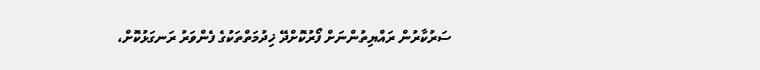ސަރުކާރުން ރައްޔިތުންނަށް ފޯރުކޮށްދޭ ޚިދުމަތްތަކުގެ ފެންވަރު ރަނގަޅުކޮށް،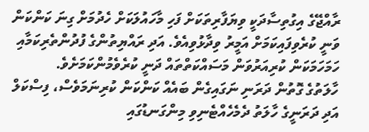ރާއްޖޭގެ އިގުތިސާދަކީ ވިޔަފާރިތަކަށް ފަހި މާހައުލަކަށް ހެދުމަށް ގިނަ ކަންކަން ވަނީ ކުރެވިފައިކަމަށް އަމީރު ވިދާޅުވިއެވެ. އަދި ރައްޔިތުންގެ ފުދުންތެރިކަމާއި ހަމަހަމަކަން ކުރިއަރުވަން މަސައްކަތްތައް ދަނީ ކުރެވެމުންކަމަށެވެ.
ހާލަތުގެ ގޮތުން ދަރަނި ނަގައިގެން ބައެއް ކަންކަން ކުރިނަމަވެސް، ފިސްކަލް އަދި ދަރަނީގެ ހާލަތު ދެމެހެއްޓެނިވި މިންގަނޑުގައި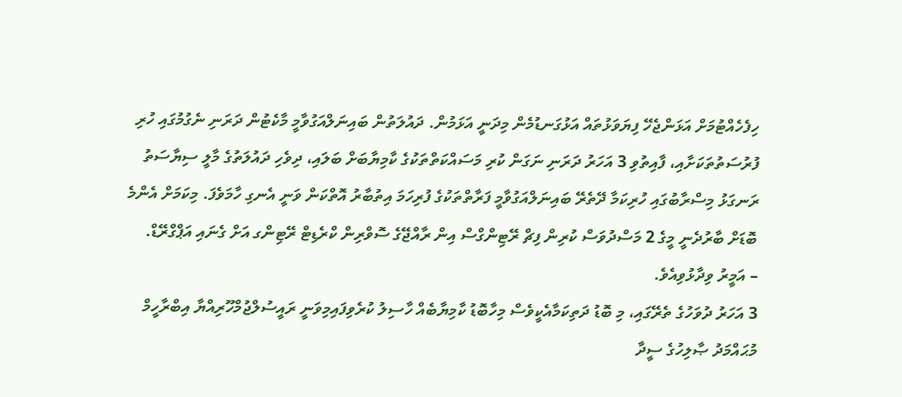ހިފެހެއްޓުމަށް އަޅަންޖެހޭ ފިޔަވަޅުތައް އަޅުގަނޑުމެން މިދަނީ އަޅަމުން. ދައުލަތުން ބައިނަލްއަގުވާމީ މާކެޓުން ދަރަނި ނެގުމުގައި ހުރި ފުރުސަތުތަކަށާއި، ފާއިތުވި 3 އަހަރު ދަރަނި ނަގަން ކުރި މަސައްކަތްތަކުގެ ކާމިޔާބަށް ބަލައި، ދިވެހި ދައުލަތުގެ މާލީ ސިޔާސަތު ރަނގަޅު މިސްރާބުގައި ހުރިކަމާ ދޭތެރޭ ބައިނަލްއަގުވާމީ ފަރާތްތަކުގެ ފުރިހަމަ އިތުބާރު އޮތްކަން ވަނީ އެނގި ހާމަވެފަ. މިކަމަށް އެންމެ ބޮޑަށް ބާރުދެނީ މީގެ 2 މަސްދުވަސް ކުރިން ފިޗް ރޭޓިންގްސް އިން ރާއްޖޭގެ ސޮވްރިން ކްރެޑިޓް ރޭޓިންގ އަށް ގެނައި އަޕްގްރޭޑް.
– އަމީރު ވިދާޅުވިއެވެ.
3 އަހަރު ދުވަހުގެ ތެރޭގައި، މި ބޮޑު ދަތިކަމާއެކީވެސް މިހާބޮޑު ކާމިޔާބެއް ހާސިލު ކުރެވިފައިމިވަނީ ރައީސުލްޖުމްހޫރިއްޔާ އިބްރާހީމް މުޙައްމަދު ޞާލިހުގެ ސީދާ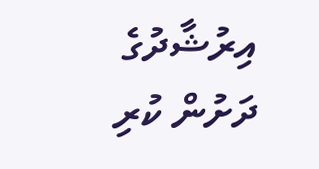އިރުޝާދުގެ ދަށުން ކުރި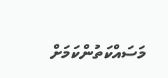މަސައްކަތުންކަމަށް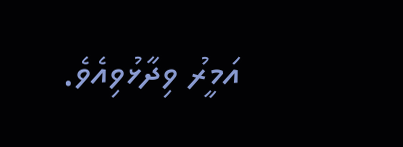އަމީރު ވިދާޅުވިއެވެ.